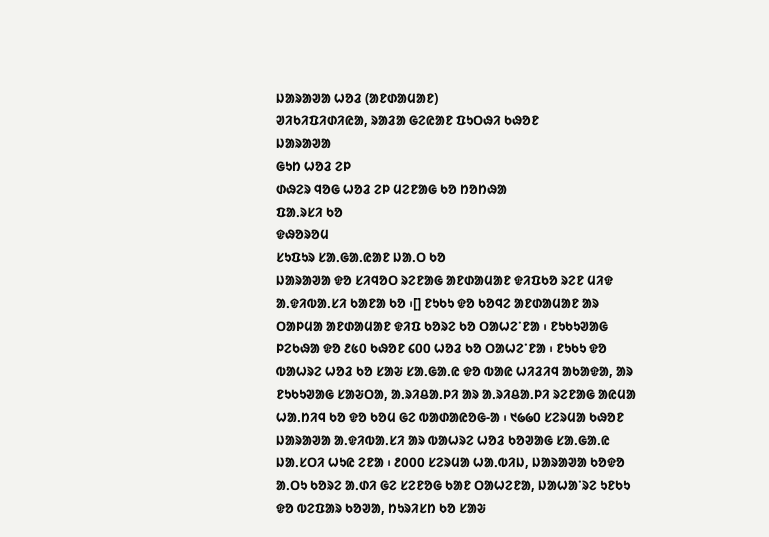ᱡᱟᱨᱟᱣᱟ ᱦᱚᱲ (ᱟᱱᱰᱟᱢᱟᱱ)
ᱣᱤᱠᱤᱯᱤᱰᱤᱭᱟ, ᱨᱟᱲᱟ ᱜᱮᱭᱟᱱ ᱯᱩᱛᱷᱤ ᱠᱷᱚᱱ
ᱡᱟᱨᱟᱣᱟ
ᱜᱩᱴ ᱦᱚᱲ ᱮᱞ
ᱰᱷᱮᱨ ᱧᱚᱜ ᱦᱚᱲ ᱮᱞ ᱢᱮᱱᱟᱜ ᱠᱚ ᱴᱚᱴᱷᱟ
ᱯᱟᱹᱨᱥᱤ ᱠᱚ
ᱫᱷᱚᱨᱚᱢ
ᱥᱩᱯᱩᱨ ᱥᱟᱹᱜᱟᱹᱭᱟᱱ ᱡᱟᱹᱛ ᱠᱚ
ᱡᱟᱨᱟᱣᱟ ᱫᱚ ᱥᱤᱧᱚᱛ ᱨᱮᱱᱟᱜ ᱟᱱᱰᱟᱢᱟᱱ ᱫᱤᱯᱠᱚ ᱨᱮᱱ ᱢᱤᱫ ᱟᱹᱫᱤᱵᱟᱹᱥᱤ ᱠᱟᱱᱟ ᱠᱚ ᱾[] ᱱᱩᱠᱩ ᱫᱚ ᱠᱚᱧᱮ ᱟᱱᱰᱟᱢᱟᱱ ᱟᱨ ᱛᱟᱞᱢᱟ ᱟᱱᱰᱟᱢᱟᱱ ᱫᱤᱯ ᱠᱚᱨᱮ ᱠᱚ ᱛᱟᱦᱮᱸᱱᱟ ᱾ ᱱᱩᱠᱩᱣᱟᱜ ᱞᱮᱠᱷᱟ ᱫᱚ ᱒᱕᱐ ᱠᱷᱚᱱ ᱔᱐᱐ ᱦᱚᱲ ᱠᱚ ᱛᱟᱦᱮᱸᱱᱟ ᱾ ᱱᱩᱠᱩ ᱫᱚ ᱵᱟᱦᱨᱮ ᱦᱚᱲ ᱠᱚ ᱥᱟᱶ ᱥᱟᱹᱜᱟᱹᱭ ᱫᱚ ᱵᱟᱭ ᱦᱤᱲᱤᱧ ᱟᱠᱟᱫᱟ, ᱟᱨ ᱱᱩᱠᱩᱣᱟᱜ ᱥᱟᱶᱛᱟ, ᱟᱹᱨᱤᱪᱟᱹᱞᱤ ᱟᱨ ᱟᱹᱨᱤᱪᱟᱹᱞᱤ ᱨᱮᱱᱟᱜ ᱟᱭᱢᱟ ᱦᱟᱹᱴᱤᱧ ᱠᱚ ᱫᱚ ᱠᱚᱢ ᱜᱮ ᱵᱟᱰᱟᱭᱚᱜ-ᱟ ᱾ ᱑᱙᱙᱐ ᱥᱮᱨᱢᱟ ᱠᱷᱚᱱ ᱡᱟᱨᱟᱣᱟ ᱟᱹᱫᱤᱵᱟᱹᱥᱤ ᱟᱨ ᱵᱟᱦᱨᱮ ᱦᱚᱲ ᱠᱚᱣᱟᱜ ᱥᱟᱹᱜᱟᱹᱭ ᱡᱟᱹᱥᱛᱤ ᱦᱩᱭ ᱮᱱᱟ ᱾ ᱒᱐᱐᱐ ᱥᱮᱨᱢᱟ ᱦᱟᱹᱵᱤᱡ, ᱡᱟᱨᱟᱣᱟ ᱠᱚᱫᱚ ᱟᱹᱛᱩ ᱠᱚᱨᱮ ᱟᱹᱰᱤ ᱜᱮ ᱥᱮᱱᱚᱜ ᱠᱟᱱ ᱛᱟᱦᱮᱱᱟ, ᱡᱟᱦᱟᱸᱨᱮ ᱩᱱᱠᱩ ᱫᱚ ᱵᱮᱯᱟᱨ ᱠᱚᱣᱟ, ᱴᱩᱨᱤᱥᱴ ᱠᱚ ᱥᱟᱶ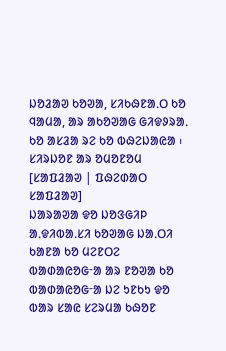ᱡᱚᱲᱟᱣ ᱠᱚᱣᱟ, ᱥᱤᱠᱷᱱᱟᱹᱛ ᱠᱚ ᱧᱟᱢᱟ, ᱟᱨ ᱟᱠᱚᱣᱟᱜ ᱜᱤᱫᱽᱨᱟᱹ ᱠᱚ ᱟᱥᱲᱟ ᱨᱮ ᱠᱚ ᱵᱷᱮᱡᱟᱭᱟ ᱾
ᱥᱤᱨᱡᱚᱱ ᱟᱨ ᱚᱢᱚᱱᱚᱢ
[ᱥᱟᱯᱲᱟᱣ | ᱯᱷᱮᱰᱟᱛ ᱥᱟᱯᱲᱟᱣ]
ᱡᱟᱨᱟᱣᱟ ᱫᱚ ᱡᱚᱝᱜᱤᱞ ᱟᱹᱫᱤᱵᱟᱹᱥᱤ ᱠᱚᱣᱟᱜ ᱡᱟᱹᱛᱤ ᱠᱟᱱᱟ ᱠᱚ ᱢᱮᱱᱛᱮ ᱵᱟᱰᱟᱭᱚᱜᱼᱟ ᱟᱨ ᱱᱚᱣᱟ ᱠᱚ ᱵᱟᱰᱟᱭᱚᱜᱼᱟ ᱡᱮ ᱩᱱᱠᱩ ᱫᱚ ᱵᱟᱨ ᱥᱟᱭ ᱥᱮᱨᱢᱟ ᱠᱷᱚᱱ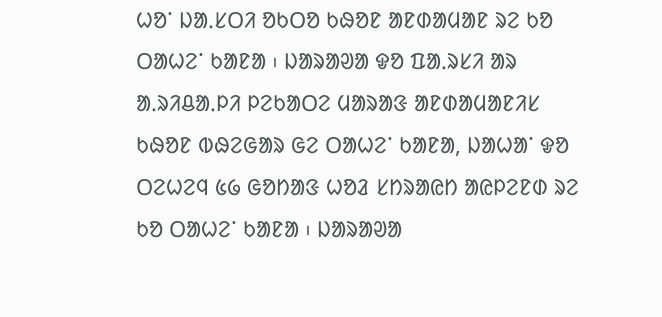ᱦᱚᱸ ᱡᱟᱹᱥᱛᱤ ᱚᱠᱛᱚ ᱠᱷᱚᱱ ᱟᱱᱰᱟᱢᱟᱱ ᱨᱮ ᱠᱚ ᱛᱟᱦᱮᱸ ᱠᱟᱱᱟ ᱾ ᱡᱟᱨᱟᱣᱟ ᱫᱚ ᱯᱟᱹᱨᱥᱤ ᱟᱨ ᱟᱹᱨᱤᱪᱟᱹᱞᱤ ᱞᱮᱠᱟᱛᱮ ᱢᱟᱨᱟᱝ ᱟᱱᱰᱟᱢᱟᱱᱤᱥ ᱠᱷᱚᱱ ᱵᱷᱮᱜᱟᱨ ᱜᱮ ᱛᱟᱦᱮᱸ ᱠᱟᱱᱟ, ᱡᱟᱦᱟᱸ ᱫᱚ ᱛᱮᱦᱮᱧ ᱕᱙ ᱜᱚᱴᱟᱝ ᱦᱚᱲ ᱥᱴᱨᱟᱭᱴ ᱟᱭᱞᱮᱱᱰ ᱨᱮ ᱠᱚ ᱛᱟᱦᱮᱸ ᱠᱟᱱᱟ ᱾ ᱡᱟᱨᱟᱣᱟ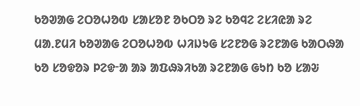ᱠᱚᱣᱟᱜ ᱮᱛᱚᱦᱚᱵ ᱥᱟᱥᱚᱱ ᱚᱠᱛᱚ ᱨᱮ ᱠᱚᱧᱮ ᱮᱥᱤᱭᱟ ᱨᱮ ᱢᱟᱹᱱᱢᱤ ᱠᱚᱣᱟᱜ ᱮᱛᱚᱦᱚᱵ ᱦᱤᱡᱩᱜ ᱥᱮᱱᱚᱜ ᱨᱮᱱᱟᱜ ᱠᱟᱛᱷᱟ ᱠᱚ ᱥᱚᱫᱚᱨ ᱞᱮᱫᱼᱟ ᱟᱨ ᱟᱯᱷᱨᱤᱠᱟ ᱨᱮᱱᱟᱜ ᱜᱩᱴ ᱠᱚ ᱥᱟᱶ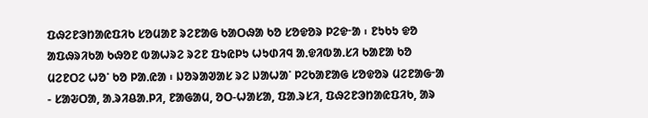ᱯᱷᱮᱱᱳᱴᱟᱭᱯᱤᱠ ᱥᱚᱢᱟᱱ ᱨᱮᱱᱟᱜ ᱠᱟᱛᱷᱟ ᱠᱚ ᱥᱚᱫᱚᱨ ᱞᱮᱫᱼᱟ ᱾ ᱱᱩᱠᱩ ᱫᱚ ᱟᱯᱷᱨᱤᱠᱟ ᱠᱷᱚᱱ ᱵᱟᱦᱨᱮ ᱨᱮᱱ ᱯᱩᱭᱞᱩ ᱦᱩᱰᱤᱧ ᱟᱹᱫᱤᱵᱟᱹᱥᱤ ᱠᱟᱱᱟ ᱠᱚ ᱢᱮᱱᱛᱮ ᱦᱚᱸ ᱠᱚ ᱞᱟᱹᱭᱟ ᱾ ᱡᱚᱨᱟᱣᱟᱥ ᱨᱮ ᱡᱟᱦᱟᱸ ᱞᱮᱠᱟᱱᱟᱜ ᱥᱚᱫᱚᱨ ᱢᱮᱱᱟᱜᱼᱟ - ᱥᱟᱶᱛᱟ, ᱟᱹᱨᱤᱪᱟᱹᱞᱤ, ᱱᱟᱜᱟᱢ, ᱚᱛ-ᱦᱟᱥᱟ, ᱯᱟᱹᱨᱥᱤ, ᱯᱷᱮᱱᱳᱴᱟᱭᱯᱤᱠ, ᱟᱨ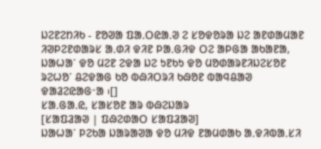ᱡᱮᱱᱮᱴᱤᱠ - ᱱᱚᱣᱟ ᱯᱟᱹᱛᱭᱟᱹᱣ ᱮ ᱥᱚᱫᱚᱨᱟ ᱡᱮ ᱟᱱᱰᱟᱢᱟᱱ ᱤᱣᱞᱮᱱᱰᱟᱨᱥ ᱟᱹᱰᱤ ᱫᱤᱱ ᱞᱟᱹᱜᱤᱫ ᱛᱮ ᱟᱞᱜᱟ ᱟᱠᱟᱱᱟ, ᱡᱟᱦᱟᱸ ᱫᱚ ᱢᱮᱱ ᱮᱫᱟ ᱡᱮ ᱩᱱᱠᱩ ᱫᱚ ᱢᱚᱰᱟᱨᱱᱤᱡᱮᱥᱚᱱ ᱨᱮᱦᱚᱸ ᱪᱮᱫᱟᱜ ᱠᱚ ᱵᱷᱤᱛᱨᱤ ᱠᱷᱚᱱ ᱵᱟᱧᱪᱟᱣ ᱫᱟᱲᱮᱭᱟᱜᱼᱟ ᱾[]
ᱥᱟᱹᱜᱟᱹᱭ, ᱥᱟᱥᱚᱱ ᱟᱨ ᱵᱷᱮᱡᱟᱨ
[ᱥᱟᱯᱲᱟᱣ | ᱯᱷᱮᱰᱟᱛ ᱥᱟᱯᱲᱟᱣ]
ᱡᱟᱦᱟᱸ ᱞᱮᱠᱟ ᱡᱟᱨᱟᱣᱟ ᱫᱚ ᱢᱤᱫ ᱱᱟᱢᱰᱟᱠ ᱟᱹᱫᱤᱵᱟᱹᱥᱤ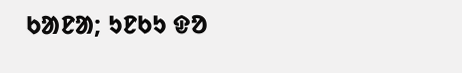ᱠᱟᱱᱟ; ᱩᱱᱠᱩ ᱫᱚ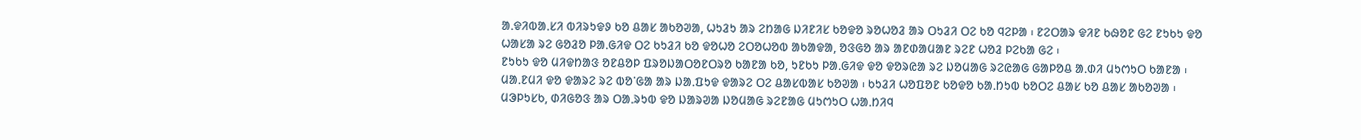ᱟᱹᱫᱤᱵᱟᱹᱥᱤ ᱵᱤᱨᱩᱫᱽ ᱠᱚ ᱪᱟᱥ ᱟᱠᱚᱣᱟ, ᱦᱩᱲᱩ ᱟᱨ ᱮᱴᱟᱜ ᱡᱤᱱᱤᱥ ᱠᱚᱫᱚ ᱨᱚᱦᱚᱲ ᱟᱨ ᱛᱩᱲᱤ ᱛᱮ ᱠᱚ ᱧᱮᱞᱟ ᱾ ᱱᱮᱛᱟᱨ ᱫᱤᱱ ᱠᱷᱚᱱ ᱜᱮ ᱱᱩᱠᱩ ᱫᱚ ᱦᱟᱥᱟ ᱨᱮ ᱜᱚᱲᱚ ᱞᱟᱹᱜᱤᱫ ᱛᱮ ᱠᱩᱲᱤ ᱠᱚ ᱫᱚᱦᱚ ᱮᱛᱚᱦᱚᱵ ᱟᱠᱟᱫᱟ, ᱚᱝᱜᱚ ᱟᱨ ᱟᱱᱰᱟᱢᱟᱱ ᱨᱮᱱ ᱦᱚᱲ ᱞᱮᱠᱟ ᱜᱮ ᱾
ᱱᱩᱠᱩ ᱫᱚ ᱢᱤᱫᱴᱟᱝ ᱚᱱᱪᱚᱞ ᱯᱨᱚᱡᱟᱛᱚᱱᱛᱨᱚ ᱠᱟᱱᱟ ᱠᱚ, ᱩᱱᱠᱩ ᱞᱟᱹᱜᱤᱫ ᱫᱚ ᱫᱚᱨᱭᱟ ᱨᱮ ᱡᱚᱢᱟᱜ ᱨᱮᱭᱟᱜ ᱜᱟᱞᱚᱪ ᱟᱹᱰᱤ ᱢᱩᱬᱩᱛ ᱠᱟᱱᱟ ᱾ ᱢᱟᱹᱱᱢᱤ ᱫᱚ ᱫᱟᱨᱮ ᱨᱮ ᱵᱚᱸᱜᱟ ᱟᱨ ᱡᱟᱹᱯᱩᱫ ᱫᱟᱨᱮ ᱛᱮ ᱪᱟᱥᱵᱟᱥ ᱠᱚᱣᱟ ᱾ ᱠᱩᱲᱤ ᱦᱚᱯᱚᱱ ᱠᱚᱫᱚ ᱠᱟᱹᱴᱩᱵ ᱠᱚᱛᱮ ᱪᱟᱥ ᱠᱚ ᱪᱟᱥ ᱟᱠᱚᱣᱟ ᱾
ᱢᱳᱞᱩᱥᱠ, ᱰᱤᱜᱚᱝ ᱟᱨ ᱛᱟᱹᱨᱩᱵ ᱫᱚ ᱡᱟᱨᱣᱟ ᱡᱚᱢᱟᱜ ᱨᱮᱱᱟᱜ ᱢᱩᱬᱩᱛ ᱦᱟᱹᱴᱤᱧ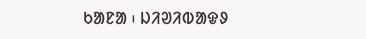ᱠᱟᱱᱟ ᱾ ᱡᱤᱣᱤᱵᱟᱫᱽ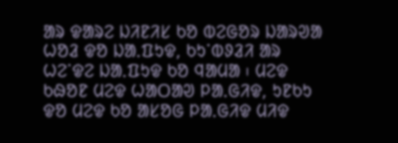ᱟᱨ ᱫᱟᱨᱮ ᱡᱤᱱᱤᱥ ᱠᱚ ᱵᱮᱜᱚᱨ ᱡᱟᱨᱣᱟ ᱦᱚᱲ ᱫᱚ ᱡᱟᱹᱯᱩᱫ, ᱠᱩᱸᱵᱽᱲᱤ ᱟᱨ ᱦᱮᱸᱫᱮ ᱡᱟᱹᱯᱩᱫ ᱠᱚ ᱧᱟᱢᱟ ᱾ ᱢᱮᱫ ᱠᱷᱚᱱ ᱢᱮᱫ ᱦᱟᱛᱟᱣ ᱞᱟᱹᱜᱤᱫ, ᱩᱱᱠᱩ ᱫᱚ ᱢᱮᱫ ᱠᱚ ᱟᱥᱚᱜ ᱞᱟᱹᱜᱤᱫ ᱢᱤᱫ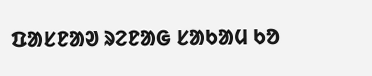ᱯᱟᱥᱱᱟᱣ ᱨᱮᱱᱟᱜ ᱥᱟᱠᱟᱢ ᱠᱚ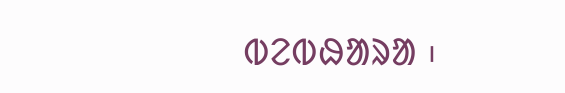ᱵᱮᱵᱷᱟᱨᱟ ᱾